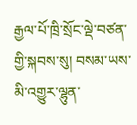རྒྱལ་པོ་ཁྲི་སྲོང་ལྡེ་བཙན་གྱི་སྐབས་སུ། བསམ་ཡས་མི་འགྱུར་ལྷུན་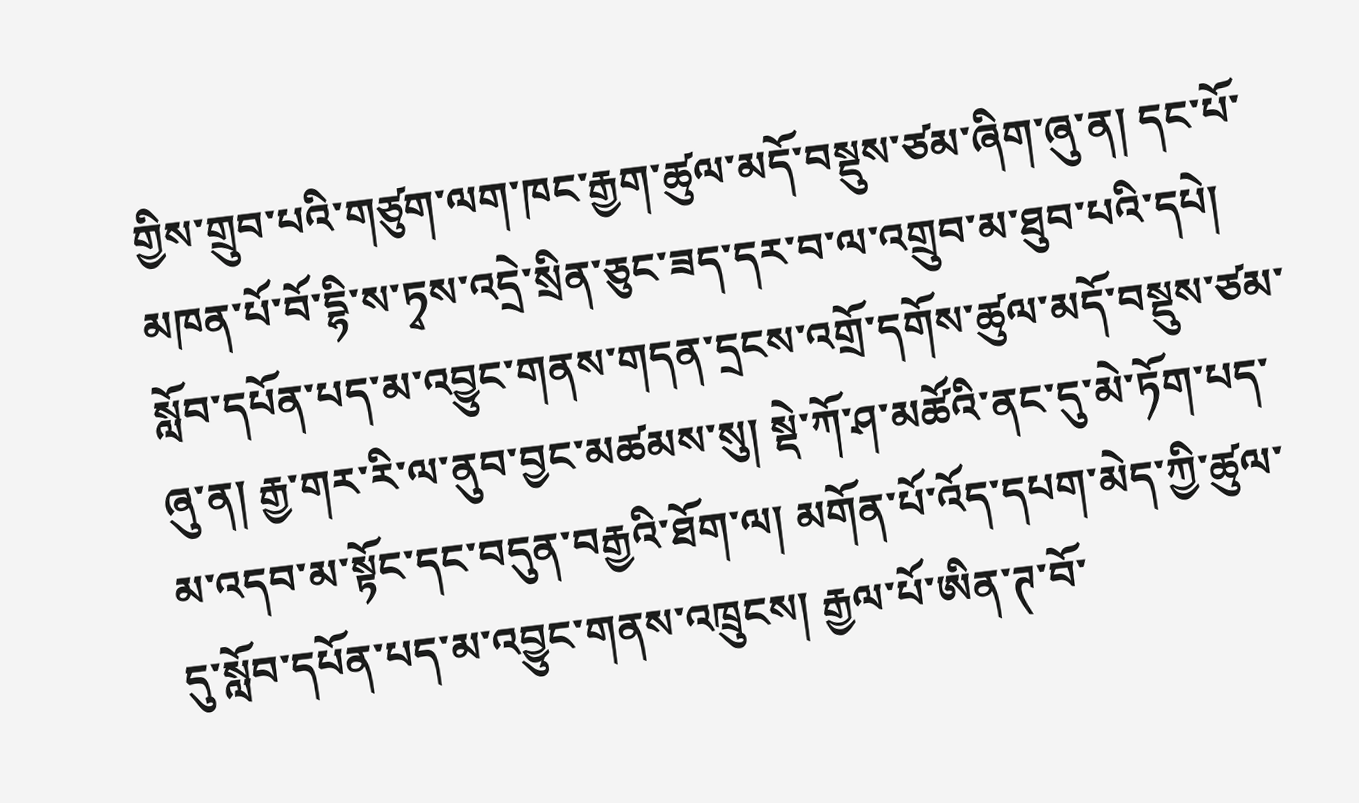གྱིས་གྲུབ་པའི་གཙུག་ལག་ཁང་རྒྱག་ཚུལ་མདོ་བསྡུས་ཙམ་ཞིག་ཞུ་ན། དང་པོ་མཁན་པོ་བོ་དྷི་ས་ཏྭས་འདྲེ་སྲིན་ཅུང་ཟད་དར་བ་ལ་འགྲུབ་མ་ཐུབ་པའི་དཔེ། སློབ་དཔོན་པད་མ་འབྱུང་གནས་གདན་དྲངས་འགྲོ་དགོས་ཚུལ་མདོ་བསྡུས་ཙམ་ཞུ་ན། རྒྱ་གར་རི་ལ་ནུབ་བྱང་མཚམས་སུ། སྡེ་ཀོ་ཤ་མཚོའི་ནང་དུ་མེ་ཏོག་པད་མ་འདབ་མ་སྟོང་དང་བདུན་བརྒྱའི་ཐོག་ལ། མགོན་པོ་འོད་དཔག་མེད་ཀྱི་ཚུལ་དུ་སློབ་དཔོན་པད་མ་འབྱུང་གནས་འཁྲུངས། རྒྱལ་པོ་ཨིན་ཊ་བོ་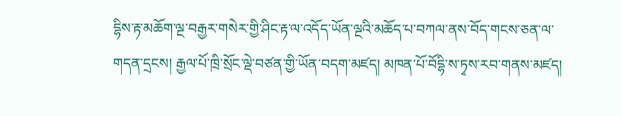དྷིས་རྟ་མཆོག་ལྔ་བརྒྱར་གསེར་གྱི་ཤིང་རྟ་ལ་འདོད་ཡོན་ལྔའི་མཆོད་པ་བཀལ་ནས་བོད་གངས་ཅན་ལ་གདན་དྲངས། རྒྱལ་པོ་ཁྲི་སྲོང་ལྡེ་བཙན་གྱི་ཡོན་བདག་མཛད། མཁན་པོ་བོདྷི་ས་ཏྭས་རབ་གནས་མཛད།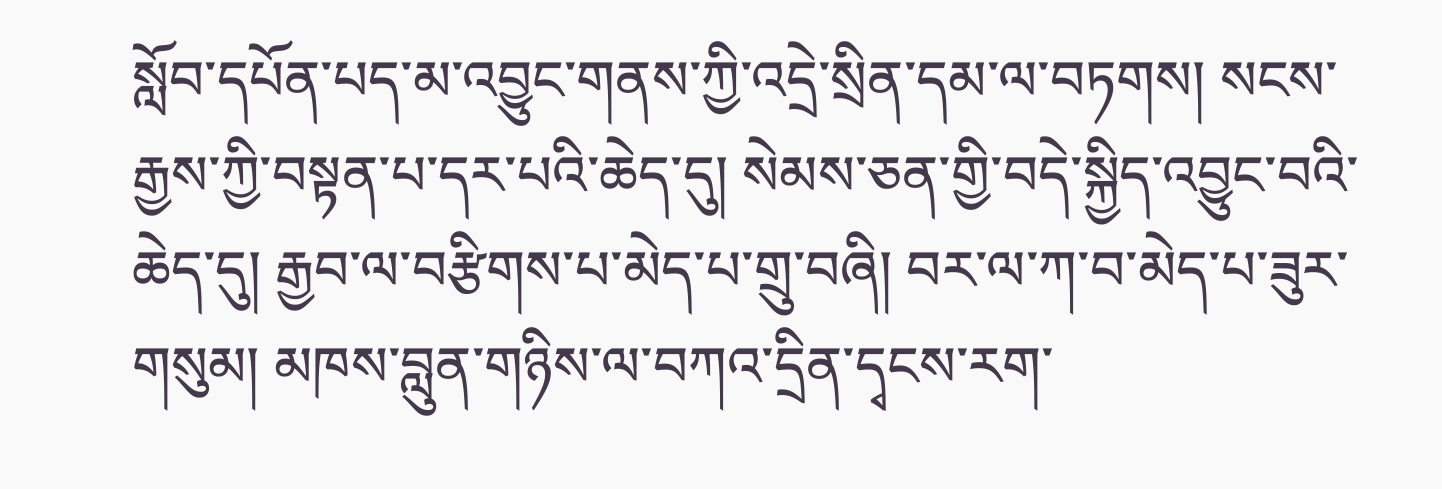སློབ་དཔོན་པད་མ་འབྱུང་གནས་ཀྱི་འདྲེ་སྲིན་དམ་ལ་བཏགས། སངས་རྒྱས་ཀྱི་བསྟན་པ་དར་པའི་ཆེད་དུ། སེམས་ཅན་གྱི་བདེ་སྐྱིད་འབྱུང་བའི་ཆེད་དུ། རྒྱབ་ལ་བརྩིགས་པ་མེད་པ་གྲུ་བཞི། བར་ལ་ཀ་བ་མེད་པ་ཟུར་གསུམ། མཁས་བླུན་གཉིས་ལ་བཀའ་དྲིན་དྭངས་རག་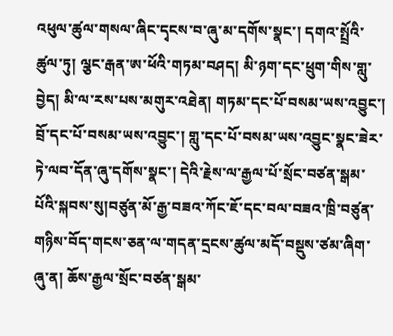འཕུལ་ཚུལ་གསལ་ཞིང་དྭངས་བ་ཞུ་མ་དགོས་སྣང་། དགའ་སྤྲོའི་ཚུལ་ཏུ། ལྕང་རྒན་ཨ་ཕོའི་གཏམ་བཤད། མི་ཉག་དང་ཕྲུག་གིས་གླུ་བྱེད། མི་ལ་རས་པས་མགུར་འཐེན། གཏམ་དང་པོ་བསམ་ཡས་འབྱུང་། བྲོ་དང་པོ་བསམ་ཡས་འབྱུང་། གླུ་དང་པོ་བསམ་ཡས་འབྱུང་སྣང་ཟེར་ཏེ་ལབ་དོན་ཞུ་དགོས་སྣང་། དེའི་རྗེས་ལ་རྒྱལ་པོ་སྲོང་བཙན་སྒམ་པོའི་སྐབས་སུ།བཙུན་མོ་རྒྱ་བཟའ་ཀོང་ཇོ་དང་བལ་བཟའ་ཁྲི་བཙུན་གཉིས་བོད་གངས་ཅན་ལ་གདན་དྲངས་ཚུལ་མདོ་བསྡུས་ཙམ་ཞིག་ཞུ་ན། ཆོས་རྒྱལ་སྲོང་བཙན་སྒམ་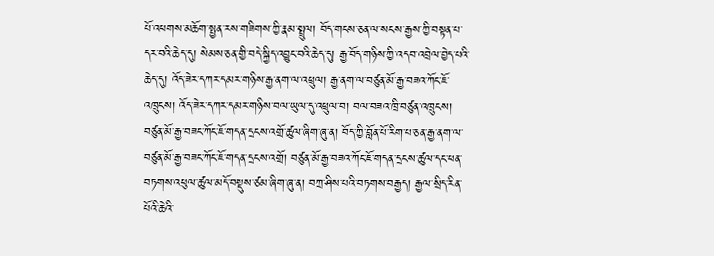པོ་འཕགས་མཆོག་སྤྱན་རས་གཟིགས་ཀྱི་རྣམ་སྤྲུལ། བོད་གངས་ཅན་ལ་སངས་རྒྱས་ཀྱི་བསྟན་པ་དར་བའི་ཆེད་དུ། སེམས་ཅན་གྱི་བདེ་སྐྱིད་འབྱུང་བའི་ཆེད་དུ། རྒྱ་བོད་གཉིས་ཀྱི་འདབ་འབྲེལ་བྱེད་པའི་ཆེད་དུ། འོད་ཟེར་དཀར་དམར་གཉིས་རྒྱ་ནག་ལ་འཕྲུལ། རྒྱ་ནག་ལ་བཙུན་མོ་རྒྱ་བཟའ་ཀོང་ཇོ་འཁྲུངས། འོད་ཟེར་དཀར་དམར་གཉིས་བལ་ཡུལ་དུ་འཕྲུལ་བ། བལ་བཟའ་ཁྲི་བཙུན་འཁྲུངས། བཙུན་མོ་རྒྱ་བཟང་ཀོང་ཇོ་གདན་དྲངས་འགྲོ་ཚུལ་ཞིག་ཞུ་ན། བོད་ཀྱི་བློན་པོ་རིག་པ་ཅན་རྒྱ་ནག་ལ་བཙུན་མོ་རྒྱ་བཟང་ཀོང་ཇོ་གདན་དྲངས་འགྲོ། བཙུན་མོ་རྒྱ་བཟའ་ཀོང་ཇོ་གདན་དྲངས་ཚུལ་དང་ཕན་བཏགས་འཕུལ་ཚུལ་མདོ་བསྡུས་ཙམ་ཞིག་ཞུ་ན། བཀྲ་ཤིས་པའི་བཏགས་བརྒྱད། རྒྱལ་སྲིད་རིན་པོའི་ཆེའི་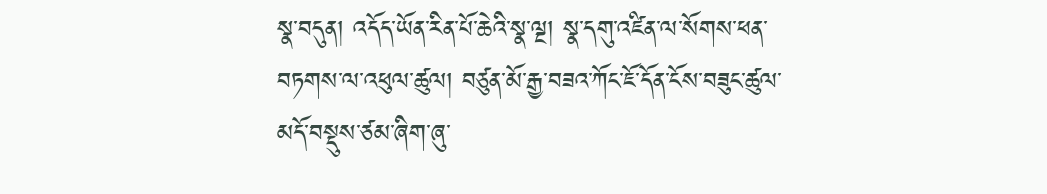སྣ་བདུན། འདོད་ཡོན་རིན་པོ་ཆེའི་སྣ་ལྔ། སྣ་དགུ་འཛིན་ལ་སོགས་ཕན་བཏགས་ལ་འཕུལ་ཚུལ། བཙུན་མོ་རྒྱ་བཟའ་ཀོང་ཇོ་དོན་ངོས་བཟུང་ཚུལ་མདོ་བསྡུས་ཙམ་ཞིག་ཞུ་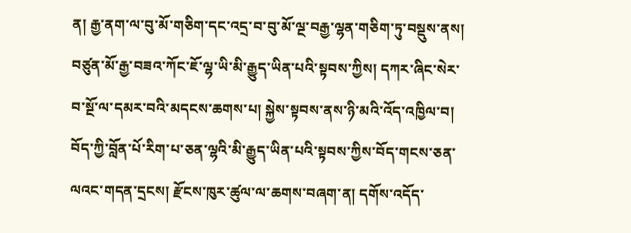ན། རྒྱ་ནག་ལ་བུ་མོ་གཅིག་དང་འདྲ་བ་བུ་མོ་ལྔ་བརྒྱ་ལྷན་གཅིག་ཏུ་བསྡུས་ནས། བཙུན་མོ་རྒྱ་བཟའ་ཀོང་ཇོ་ལྷ་ཡི་མི་རྒྱུད་ཡིན་པའི་སྟབས་ཀྱིས། དཀར་ཞིང་སེར་བ་སྔོ་ལ་དམར་བའི་མདངས་ཆགས་པ། སྐྱེས་སྟབས་ནས་ཉི་མའི་འོད་འཁྱིལ་བ། བོད་ཀྱི་བློན་པོ་རིག་པ་ཅན་ལྷའི་མི་རྒྱུད་ཡིན་པའི་སྟབས་ཀྱིས་བོད་གངས་ཅན་ལའང་གདན་དྲངས། རྫོངས་ཁུར་ཚུལ་ལ་ཆགས་བཞག་ན། དགོས་འདོད་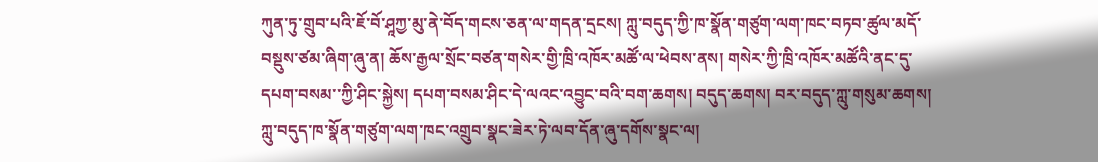ཀུན་ཏུ་གྲུབ་པའི་ཇོ་བོ་ཤཱཀྱ་མུ་ནེ་བོད་གངས་ཅན་ལ་གདན་དྲངས། ཀླུ་བདུད་ཀྱི་ཁ་སྣོན་གཙུག་ལག་ཁང་བཏབ་ཚུལ་མདོ་བསྡུས་ཙམ་ཞིག་ཞུ་ན། ཆོས་རྒྱལ་སྲོང་བཙན་གསེར་གྱི་ཁྲི་འཁོར་མཚོ་ལ་ཕེབས་ནས། གསེར་ཀྱི་ཁྲི་འཁོར་མཚོའི་ནང་དུ་དཔག་བསམ་་ཀྱི་ཤིང་སྐྱེས། དཔག་བསམ་ཤིང་དེ་ལའང་འབྱུང་བའི་བག་ཆགས། བདུད་ཆགས། བར་བདུད་ཀླུ་གསུམ་ཆགས། ཀླུ་བདུད་ཁ་སྣོན་གཙུག་ལག་ཁང་འགྲུབ་སྣང་ཟེར་ཏེ་ལབ་དོན་ཞུ་དགོས་སྣང་ལ།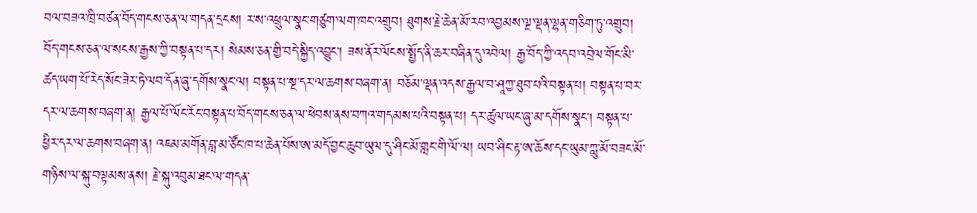བལ་བཟའ་ཁྲི་བཙན་བོད་གངས་ཅན་ལ་གདན་དྲངས། ར་ས་འཕྲུལ་སྣང་གཙུག་ལག་ཁང་འགྲུབ། ཐུགས་རྗེ་ཆེན་མོ་རབ་འབྱམས་ལྔ་ལྡན་ལྷན་གཅིག་ཏུ་འགྲུབ། བོད་གངས་ཅན་ལ་སངས་རྒྱས་ཀྱི་བསྟན་པ་དར། སེམས་ཅན་གྱི་བདེ་སྐྱིད་འབྱུང་། ཟས་ནོར་ལོངས་སྤྱོད་ནི་ཆར་བཞིན་དུ་འབེལ། རྒྱ་བོད་ཀྱི་འདབ་འབྲེལ་གོང་མི་ཚད་ཡག་པོ་རེད་སོང་ཟེར་ཏེ་ལབ་དོན་ཞུ་དགོས་སྣང་ལ། བསྟན་པ་སྔ་དར་ལ་ཆགས་བཞག་ན། བཅོམ་ལྡན་འདས་རྒྱལ་བ་ཤཱཀྱ་ཐུབ་པའི་བསྟན་པ། བསྟན་པ་བར་དར་ལ་ཆགས་བཞག་ན། རྒྱལ་པོ་ལོང་རོང་བསྟན་པ་བོད་གངས་ཅན་ལ་ཕེབས་ནས་བཀའ་གདམས་པའི་བསྟན་པ། དར་ཚུལ་ཡང་ཞུ་མ་དགོས་སྣང། བསྟན་པ་ཕྱིར་དར་ལ་ཆགས་བཞག་ན། འཇམ་མགོན་བླ་མ་ཙོང་ཁ་པ་ཆེན་པོས་ཨ་མདོ་བྱང་ཆུབ་ཡུལ་དུ་ཤིང་མོ་གླང་གི་ལོ་ལ། ཡབ་ཤིང་རྟ་ཨ་ཆོས་དང་ཡུམ་ཀླུ་མོ་བཟང་མོ་གཉིས་ལ་སྐུ་བལྟམས་ནས། རྗེ་སྐུ་འབུམ་ཐང་ལ་གདན་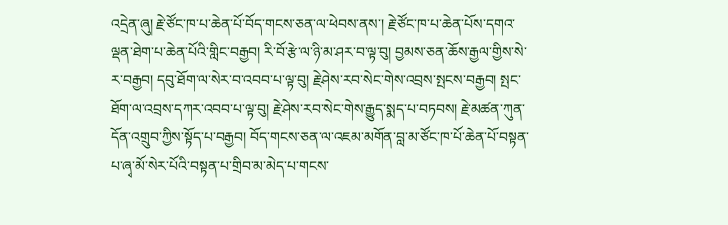འདྲེན་ཞུ། རྗེ་ཙོང་ཁ་པ་ཆེན་པོ་བོད་གངས་ཅན་ལ་ཕེབས་ནས་། རྗེ་ཙོང་ཁ་པ་ཆེན་པོས་དགའ་ལྡན་ཐེག་པ་ཆེན་པོའི་གླིང་བརྒྱབ། རི་བོ་རྩེ་ལ་ཉི་མ་ཤར་བ་ལྟ་བུ། བྱམས་ཅན་ཆོས་རྒྱལ་གྱིས་སེ་ར་བརྒྱབ། དབུ་ཐོག་ལ་སེར་བ་འབབ་པ་ལྟ་བུ། རྗེ་ཤེས་རབ་སེང་གེས་འབྲས་སྤངས་བརྒྱབ། སྤང་ཐོག་ལ་འབྲས་དཀར་འབབ་པ་ལྟ་བུ། རྗེ་ཤེས་རབ་སེང་གེས་རྒྱུད་སྨད་པ་བཏབས། རྗེ་མཚན་ཀུན་དོན་འགྲུབ་ཀྱིས་སྟོད་པ་བརྒྱབ། བོད་གངས་ཅན་ལ་འཇམ་མགོན་བླ་མ་ཙོང་ཁ་པོ་ཆེན་པོ་བསྟན་པ་ཞྭ་མོ་སེར་པོའི་བསྟན་པ་གྲིབ་མ་མེད་པ་གངས་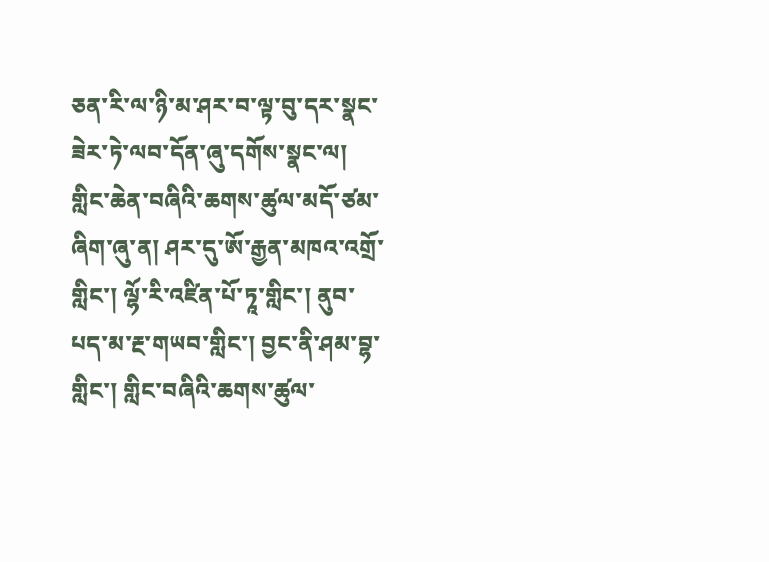ཅན་རི་ལ་ཉི་མ་ཤར་བ་ལྟ་བུ་དར་སྣང་ཟེར་ཏེ་ལབ་དོན་ཞུ་དགོས་སྣང་ལ། གླིང་ཆེན་བཞིའི་ཆགས་ཚུལ་མདོ་ཙམ་ཞིག་ཞུ་ན། ཤར་དུ་ཨོ་རྒྱན་མཁའ་འགྲོ་གླིང་། ལྷོ་རི་འཛིན་པོ་ཏཱ་གླིང་། ནུབ་པད་མ་རྔ་གཡབ་གླིང་། བྱང་ནི་ཤམ་བྷ་གླིང་། གླིང་བཞིའི་ཆགས་ཚུལ་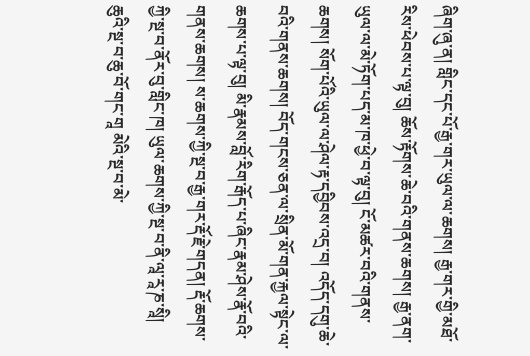ཞིག་ཞུ་ན། གླིང་དང་པོ་རྒྱ་གར་ཡུལ་ལ་ཆགས། རྒྱ་གར་གྱི་མཐོ་རིས་ཕེབས་པ་ལྟ་བུ། ཆོས་རྟོགས་ཆེ་བའི་གནས་ཆགས། རྒྱ་ནག་ཡུལ་ལ་མེ་ཏོག་པད་མ་ཁ་ཕྱེ་བ་ལྟ་བུ། ངོ་མཚར་བའི་གནས་ཆགས། སོག་པོའི་ཡུལ་ལ་ཤེལ་རྟ་དབྱིབས་འདྲ་བ། འདོད་དགུ་ཆེ་བའི་གནས་ཆགས། བོད་གངས་ཅན་ལ་སྲིན་མོ་གན་རྐྱལ་སྟེང་ལ་ཆགས་པ་ལྟ་བུ། མི་རྣམས་བློ་རིག་རྒོད་པ་ཞིང་རྣམ་ཤེས་རྣོ་བའི་གནས་ཆགས། ས་ཆགས་ཀྱི་སྔ་བ་རྒྱ་གར་རྡོ་རྗེ་གདན། རྡོ་ཆགས་ཀྱི་སྔ་བ་ནོར་བུ་གླིང་ཁ། ཡུལ་ཆགས་ཀྱི་སྔ་བ་ནི་ལཱ་རཱ་ཎ་སཱི། ཆུའི་སྔ་བ་ཆུ་བོ་གང་གཱ མེའི་སྔ་བ་མེ་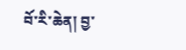བོ་རི་ཆེན། བྱ་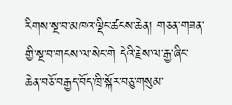རིགས་སྔ་བ་མཁའ་ལྡིང་ཚངས་ཆེན། གཅན་གཟན་གྱི་སྔ་བ་གངས་ལ་སེང་གེ དེའི་རྗེས་ལ་རྒྱ་ཞིང་ཆེན་བཅོ་བརྒྱད་བོད་ཁྲི་སྐོར་བཅུ་གསུམ་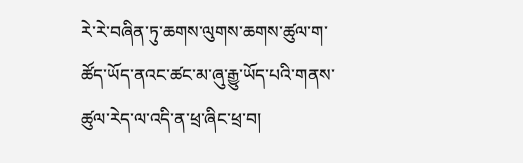རེ་རེ་བཞིན་ཏུ་ཆགས་ལུགས་ཆགས་ཚུལ་ག་ཚོད་ཡོད་ནའང་ཚང་མ་ཞུ་རྒྱུ་ཡོད་པའི་གནས་ཚུལ་རེད་ལ་འདི་ན་ཕྲ་ཞིང་ཕྲ་བ།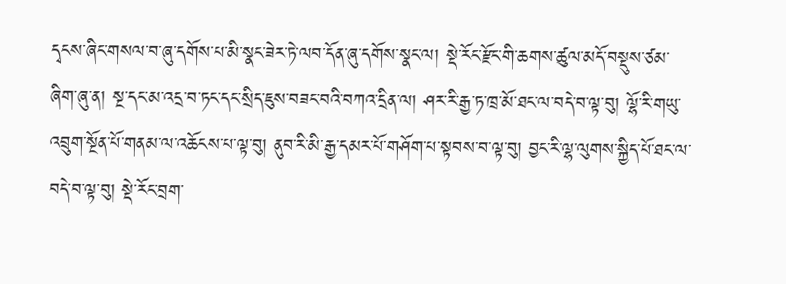དྭངས་ཞིང་གསལ་བ་ཞུ་དགོས་པ་མི་སྣང་ཟེར་ཏེ་ལབ་དོན་ཞུ་དགོས་སྣང་ལ། སྡེ་རོང་རྫོང་གི་ཆགས་ཚུལ་མདོ་བསྡུས་ཙམ་ཞིག་ཞུ་ན། སྔ་དང་མ་འདྲ་བ་ཏང་དང་སྲིད་ཇུས་བཟང་བའི་བཀའ་དྲིན་ལ། ཤར་རི་རྒྱ་ཏ་ཁྲ་མོ་ཐང་ལ་བདེ་བ་ལྟ་བུ། ལྷོ་རི་གཡུ་འབྲུག་སྔོན་པོ་གནམ་ལ་འཆོངས་པ་ལྟ་བུ། ནུབ་རི་མི་རྒྱ་དམར་པོ་གཤོག་པ་སྟབས་བ་ལྟ་བུ། བྱང་རི་ལྷ་ལུགས་སྐྱིད་པོ་ཐང་ལ་བདེ་བ་ལྟ་བུ། སྡེ་རོང་བྲག་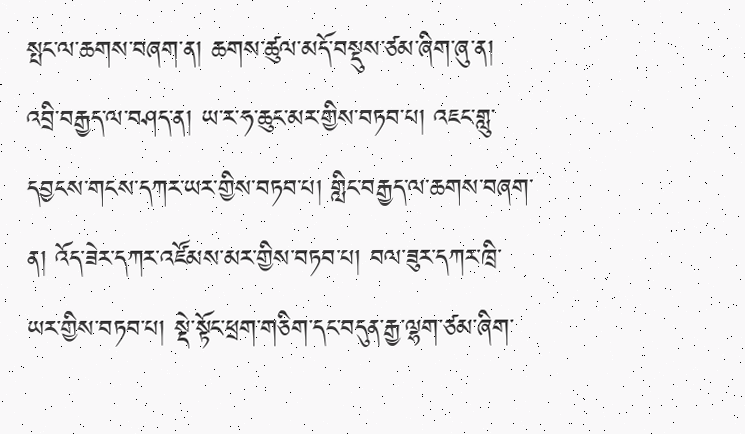སྤང་ལ་ཆགས་བཞག་ན། ཆགས་ཚུལ་མདོ་བསྡུས་ཙམ་ཞིག་ཞུ་ན། འབྲི་བརྒྱད་ལ་བཤད་ན། ཡ་ར་ཧ་ཆུང་མར་གྱིས་བཏབ་པ། འཇང་གླུ་དབྱངས་གངས་དཀར་ཡར་གྱིས་བཏབ་པ། གླིང་བརྒྱད་ལ་ཆགས་བཞག་ན། འོད་ཟེར་དཀར་འཛོམས་མར་གྱིས་བཏབ་པ། བལ་ཟུར་དཀར་ཁྲི་ཡར་གྱིས་བཏབ་པ། སྡེ་སྟོང་ཕྲག་གཅིག་དང་བདུན་རྒྱ་ལྷག་ཙམ་ཞིག་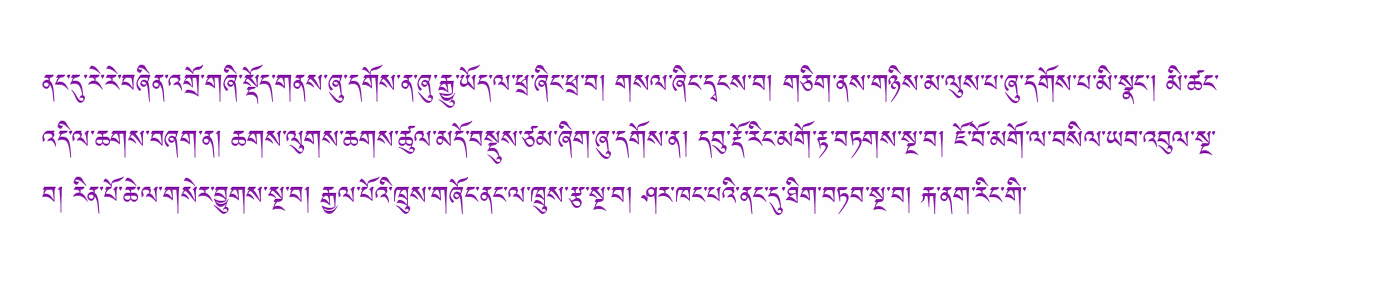ནང་དུ་རེ་རེ་བཞིན་འགྲོ་གཞི་སྡོད་གནས་ཞུ་དགོས་ན་ཞུ་རྒྱུ་ཡོད་ལ་ཕྲ་ཞིང་ཕྲ་བ། གསལ་ཞིང་དྭངས་བ། གཅིག་ནས་གཉིས་མ་ལུས་པ་ཞུ་དགོས་པ་མི་སྣང་། མི་ཚང་འདི་ལ་ཆགས་བཞག་ན། ཆགས་ལུགས་ཆགས་ཚུལ་མདོ་བསྡུས་ཙམ་ཞིག་ཞུ་དགོས་ན། དབུ་རྡོ་རིང་མགོ་རྟ་བཏགས་སྔ་བ། ཇོ་བོ་མགོ་ལ་བསིལ་ཡབ་འབུལ་སྔ་བ། རིན་པོ་ཆེ་ལ་གསེར་བྱུགས་སྔ་བ། རྒྱལ་པོའི་ཁྲུས་གཞོང་ནང་ལ་ཁྲུས་རྩ་སྔ་བ། ཤར་ཁང་པའི་ནང་དུ་ཐིག་བཏབ་སྔ་བ། རྐ་ནག་རིང་གི་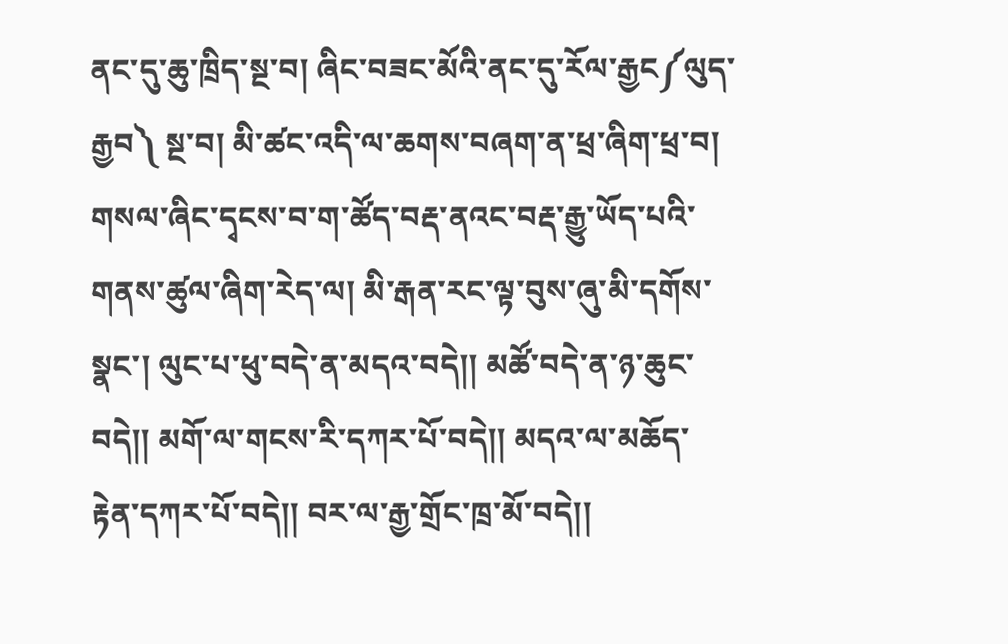ནང་དུ་ཆུ་ཁྲིད་སྔ་བ། ཞིང་བཟང་མོའི་ནང་དུ་རོལ་རྒྱང༼ལུད་རྒྱབ༽ སྔ་བ། མི་ཚང་འདི་ལ་ཆགས་བཞག་ན་ཕྲ་ཞིག་ཕྲ་བ། གསལ་ཞིང་དྭངས་བ་ག་ཚོད་བརྡ་ནའང་བརྡ་རྒྱུ་ཡོད་པའི་གནས་ཚུལ་ཞིག་རེད་ལ། མི་རྒན་རང་ལྟ་བུས་ཞུ་མི་དགོས་སྣང་། ལུང་པ་ཕུ་བདེ་ན་མདའ་བདེ།། མཚོ་བདེ་ན་ཉ་ཆུང་བདེ།། མགོ་ལ་གངས་རི་དཀར་པོ་བདེ།། མདའ་ལ་མཆོད་རྟེན་དཀར་པོ་བདེ།། བར་ལ་རྒྱ་གྲོང་ཁྲ་མོ་བདེ།།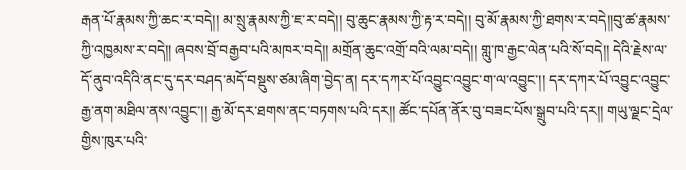རྒན་པོ་རྣམས་ཀྱི་ཆང་ར་བདེ།། མ་སྲུ་རྣམས་ཀྱི་ཇ་ར་བདེ།། བུ་ཆུང་རྣམས་ཀྱི་རྟ་ར་བདེ།། བུ་མོ་རྣམས་ཀྱི་ཐགས་ར་བདེ༎བུ་ཚ་རྣམས་ཀྱི་འཁྱམས་ར་བདེ༎ ཞབས་བྲོ་བརྒྱབ་པའི་མཁར་བདེ།། མགྲོན་ཆུང་འགྲོ་བའི་ལམ་བདེ།། གླུ་ཁ་རྒྱང་ལེན་པའི་སོ་བདེ།། དེའི་རྗེས་ལ་དོ་ནུབ་འདིའི་ནང་དུ་དར་བཤད་མདོ་བསྡུས་ཙམ་ཞིག་བྱེད་ན། དར་དཀར་པོ་འབྱུང་འབྱུང་ག་ལ་འབྱུང་།། དར་དཀར་པོ་འབྱུང་འབྱུང་རྒྱ་ནག་མཐིལ་ནས་འབྱུང་།། རྒྱ་མོ་དར་ཐགས་ནང་བཏགས་པའི་དར།། ཚོང་དཔོན་ནོར་བུ་བཟང་པོས་སྒྲུབ་པའི་དར།། གཡུ་ལྗང་དྲེལ་གྱིས་ཁུར་པའི་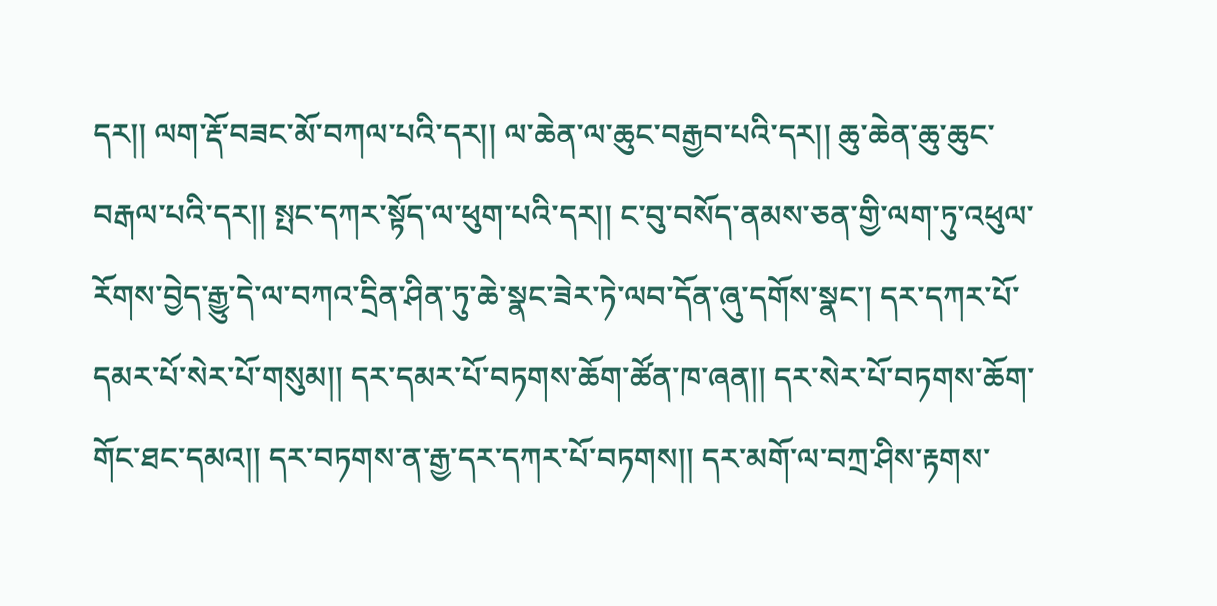དར།། ལག་རྡོ་བཟང་མོ་བཀལ་པའི་དར།། ལ་ཆེན་ལ་ཆུང་བརྒྱབ་པའི་དར།། ཆུ་ཆེན་ཆུ་ཆུང་བརྒལ་པའི་དར།། སྤང་དཀར་སྟོད་ལ་ཕུག་པའི་དར།། ང་བུ་བསོད་ནམས་ཅན་གྱི་ལག་ཏུ་འཕུལ་རོགས་བྱེད་རྒྱུ་དེ་ལ་བཀའ་དྲིན་ཤིན་ཏུ་ཆེ་སྣང་ཟེར་ཏེ་ལབ་དོན་ཞུ་དགོས་སྣང་། དར་དཀར་པོ་དམར་པོ་སེར་པོ་གསུམ།། དར་དམར་པོ་བཏགས་ཆོག་ཚོན་ཁ་ཞན།། དར་སེར་པོ་བཏགས་ཆོག་གོང་ཐང་དམའ།། དར་བཏགས་ན་རྒྱ་དར་དཀར་པོ་བཏགས།། དར་མགོ་ལ་བཀྲ་ཤིས་རྟགས་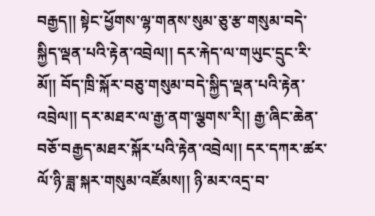བརྒྱད།། སྟེང་ཕྱོགས་ལྷ་གནས་སུམ་ཅུ་རྩ་གསུམ་བདེ་སྐྱིད་ལྡན་པའི་རྟེན་འབྲེལ།། དར་རྐེད་ལ་གཡུང་དྲུང་རི་མོ།། བོད་ཁྲི་སྐོར་བཅུ་གསུམ་བདེ་སྐྱིད་ལྡན་པའི་རྟེན་འབྲེལ།། དར་མཐར་ལ་རྒྱ་ནག་ལྕགས་རི།། རྒྱ་ཞིང་ཆེན་བཅོ་བརྒྱད་མཐར་སྐོར་པའི་རྟེན་འབྲེལ།། དར་དཀར་ཚར་ལོ་ཉི་ཟླ་སྐར་གསུམ་འཛོམས།། ཉི་མར་འདྲ་བ་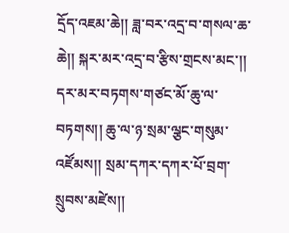དྲོད་འཇམ་ཆེ།། ཟླ་བར་འདྲ་བ་གསལ་ཆ་ཆེ།། སྐར་མར་འདྲ་བ་རྩིས་གྲངས་མང་།། དར་མར་བཏགས་གཙང་མོ་ཆུ་ལ་བཏགས།། ཆུ་ལ་ཉ་སྲམ་ལྕང་གསུམ་འཛོམས།། སྲམ་དཀར་དཀར་པོ་བྲག་སྲུབས་མཛེས།།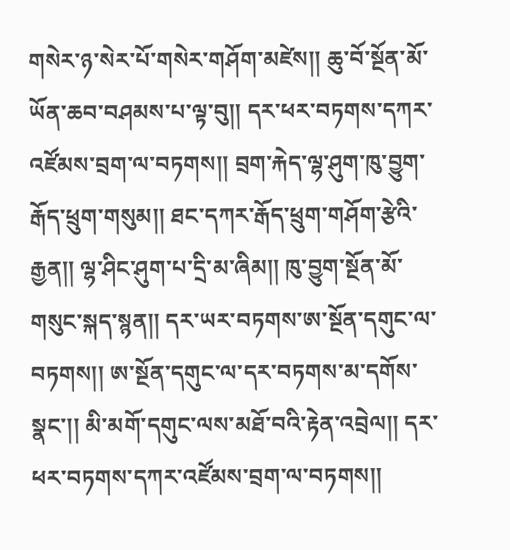གསེར་ཉ་སེར་པོ་གསེར་གཤོག་མཛེས།། ཆུ་བོ་སྔོན་མོ་ཡོན་ཆབ་བཤམས་པ་ལྟ་བུ།། དར་ཕར་བཏགས་དཀར་འཛོམས་བྲག་ལ་བཏགས།། བྲག་རྐེད་ལྷ་ཤུག་ཁུ་བྱུག་རྒོད་ཕྲུག་གསུམ།། ཐང་དཀར་རྒོད་ཕྲུག་གཤོག་རྩེའི་རྒྱན།། ལྷ་ཤིང་ཤུག་པ་དྲི་མ་ཞིམ།། ཁུ་བྱུག་སྔོན་མོ་གསུང་སྐད་སྙན།། དར་ཡར་བཏགས་ཨ་སྔོན་དགུང་ལ་བཏགས།། ཨ་སྔོན་དགུང་ལ་དར་བཏགས་མ་དགོས་སྣང་།། མི་མགོ་དགུང་ལས་མཐོ་བའི་རྟེན་འབྲེལ།། དར་ཕར་བཏགས་དཀར་འཛོམས་བྲག་ལ་བཏགས།།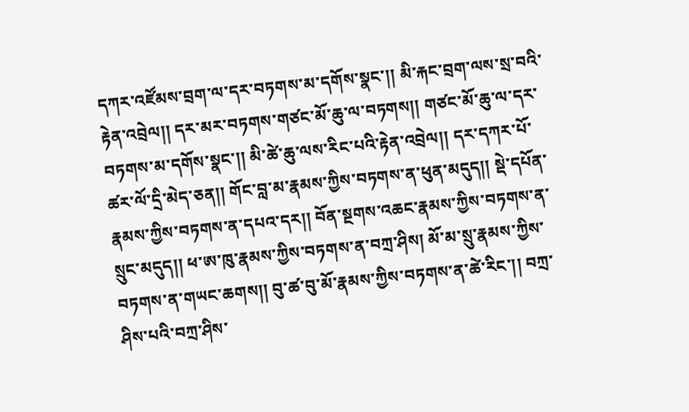དཀར་འཛོམས་བྲག་ལ་དར་བཏགས་མ་དགོས་སྣང་།། མི་རྐང་བྲག་ལས་སྲ་བའི་རྟེན་འབྲེལ།། དར་མར་བཏགས་གཙང་མོ་ཆུ་ལ་བཏགས།། གཙང་མོ་ཆུ་ལ་དར་བཏགས་མ་དགོས་སྣང་།། མི་ཚེ་ཆུ་ལས་རིང་པའི་རྟེན་འབྲེལ།། དར་དཀར་པོ་ཚར་ལོ་དྲི་མེད་ཅན།། གོང་བླ་མ་རྣམས་ཀྱིས་བཏགས་ན་ཕུན་མདུད།། སྡེ་དཔོན་རྣམས་ཀྱིས་བཏགས་ན་དཔའ་དར།། བོན་སྔགས་འཆང་རྣམས་ཀྱིས་བཏགས་ན་སྲུང་མདུད།། ཕ་ཨ་ཁུ་རྣམས་ཀྱིས་བཏགས་ན་བཀྲ་ཤིས། མོ་མ་སྲུ་རྣམས་ཀྱིས་བཏགས་ན་གཡང་ཆགས།། བུ་ཚ་བུ་མོ་རྣམས་ཀྱིས་བཏགས་ན་ཚེ་རིང་།། བཀྲ་ཤིས་པའི་བཀྲ་ཤིས་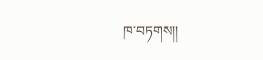ཁ་བཏགས།།